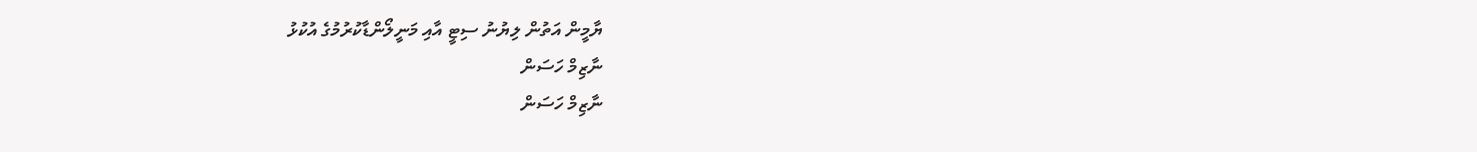ޔާމީން އަތުން ލިޔުނު ސިޓީ އާއި މަނީލޯންޑާކުރުމުގެ އުކުޅު
ނާޒިމް ހަސަން
ނާޒިމް ހަސަން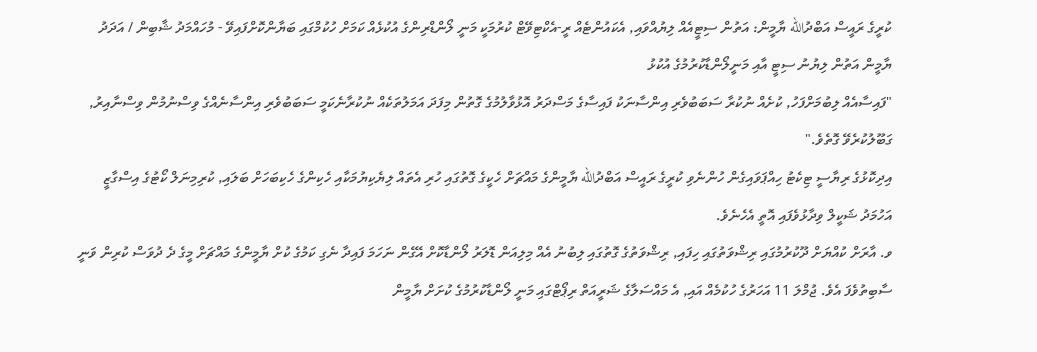ކުރީގެ ރައީސް އަބްދުالله ޔާމީން: އަތުން ސިޓީއެއް ލިޔުއްވައި, އެކައުންޓެއް ރީ-އެކްޓިވޭޓް ކުރުމަކީ މަނީ ލޯންޑްރިންގެ އުކުޅެއް ކަމަށް ހުކުމްގައި ބަޔާންކޮށްފައިވޭ - މުހައްމަދު ޝާބިން / އަދަދު
ޔާމީން އަތުން ލިޔުނު ސިޓީ އާއި މަނީލޯންޑާކުރުމުގެ އުކުޅު
"ފައިސާއެއް ލިބުމަށްފަހު, ކުށެއް ނުކުރާ ސަބަބުވެރި އިންސާނަކު ފައިސާގެ މަސްދަރު އޮޅުވާލުމުގެ ގޮތުން މިފަދަ އަމަލުތަކެއް ނުކުރާނެކަމީ ސަބަބުވެރި އިންސާނެއްގެ ވިސްނުމުން ވިސްނާއިރު, ގަބޫލުކުރެވޭ ގޮތެވެ."
އިދިކޮޅުގެ ރިޔާސީ ޓިކެޓު ހިއްޕަވައިގެން ހުންނެވި ކުރީގެ ރައީސް އަބްދުالله ޔާމީންގެ މައްޗަށް ހެކީގެ ގޮތުގައި ހުރި އެތައް ލިޔެކިޔުމަކާއި ހެކިންގެ ހެކިބަހަށް ބަލައި, ކުރިމިނަލް ކޯޓުގެ އިސްގާޒީ އަހުމަދު ޝަކީލް ވިދާޅުވެފައި އޮތީ އެހެނެވެ.
ވ. އާރަށް ކުއްޔަށް ދޫކުރުމުގައި ރިޝްވަތުގައި ހިފައި, ރިޝްވަތުގެ ގޮތުގައި ލިބުނު އެއް މިލިއަން ޑޮލަރު ލޯންޑާކޮށް އޭގެން ނަހަމަ ފައިދާ ނެގި ކަމުގެ ކުށް ޔާމީންގެ މައްޗަށް މީގެ ދެ ދުވަސް ކުރިން ވަނީ ސާބިތުވެފަ އެވެ. ޖުމްލަ 11 އަހަރުގެ ހުކުމެއް އައި, އެ މައްސަލާގެ ޝަރީއަތް ރިޕޯޓްގައި މަނީ ލޯންޑާކުރުމުގެ ކުށަށް ޔާމީން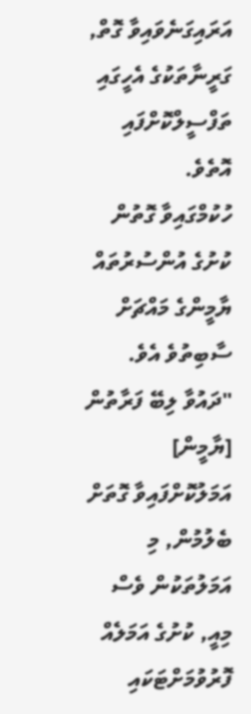އަރައިގަނެވައިވާ ގޮތް, ގަރީނާތަކުގެ އެހީގައި ތަފްސީލްކޮށްފައި އޮތެވެ.
ހުކުމްގައިވާ ގޮތުން ކުށުގެ އުންސުރުތައް ޔާމީންގެ މައްޗަށް ސާބިތުވެ އެވެ.
"ދައުވާ ލިބޭ ފަރާތުން [ޔާމީން] އަމަލުކޮށްފައިވާ ގޮތަށް ބެލުމުން, މި އަމަލުތަކުން ވެސް މިއީ, ކުށުގެ އަމަލެއް ފޮރުވުމަށްޓަކައި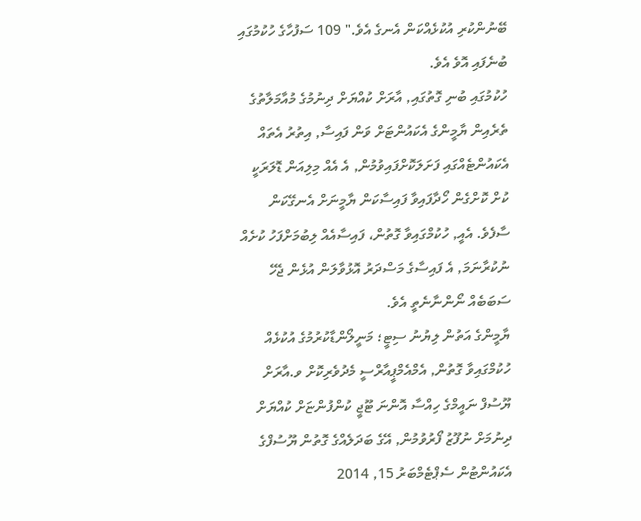ބޭނުންކުރި އުކުޅެއްކަން އެނގެ އެވެ." 109 ސަފުހާގެ ހުކުމުގައި ބުނެފައި އޮވެ އެވެ.
ހުކުމުގައި ބުނި ގޮތުގައި, އާރަށް ކުއްޔަށް ދިނުމުގެ މުއާމަލާތުގެ ތެރެއިން ޔާމީންގެ އެކައުންޓަށް ވަން ފައިސާ, އިތުރު އެތައް އެކައުންޓެއްގައި ފަށަލަކޮށްފައިވުމުން, އެ އެއް މިލިއަން ޑޮލަރަކީ ކުށް ކޮށްގެން ހޯދާފައިވާ ފައިސާކަން ޔާމީނަށް އެނގޭކަން ސާފެވެ. އެއީ, ހުކުމްގައިވާ ގޮތުން، ފައިސާއެއް ލިބުމަށްފަހު ކުށެއް ނުކުރާނަމަ, އެ ފައިސާގެ މަސްދަރު އޮޅުވާލަން އުޅެން ޖެހޭ ސަބަބެއް ނޯންނާނެތީ އެވެ.
ޔާމީންގެ އަތުން ލިޔުނު ސިޓީ؛ މަނީލޯންޑާކުރުމުގެ އުކުޅެއް
ހުކުމްގައިވާ ގޮތުން, އެމްއެމްޕީއާރްސީ މެދުވެރިކޮށް ވ.އާރަށް ޔޫސުފް ނައީމްގެ ހިއްސާ އޮންނަ ޓޫޖީ ކުންފުންޏަށް ކުއްޔަށް ދިނުމަށް ނުފޫޒު ފޯރުވުމުން, އޭގެ ބަދަލެއްގެ ގޮތުން ޔޫސުފްގެ އެކައުންޓުން ސެޕްޓެމްބަރު 15, 2014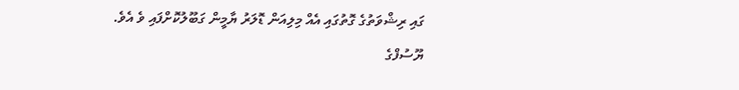ގައި ރިޝްވަތުގެ ގޮތުގައި އެއް މިލިއަން ޑޮލަރު ޔާމީން ގަބޫލުކޮށްފައި ވެ އެވެ.
ޔޫސުފްގެ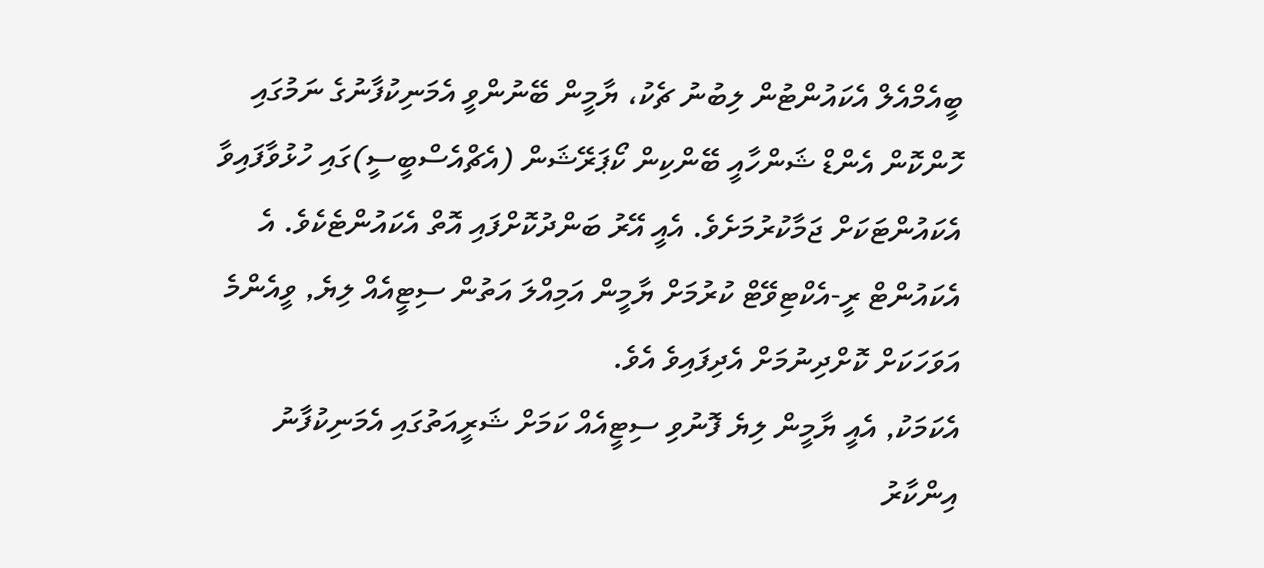ބީއެމްއެލް އެކައުންޓުން ލިބުނު ޗެކު، ޔާމީން ބޭނުންވީ އެމަނިކުފާނުގެ ނަމުގައި ހޮންކޮން އެންޑް ޝަންހާއީ ބޭންކިން ކޯޕަރޭޝަން (އެޗްއެސްބީސީ)ގައި ހުޅުވާފައިވާ އެކައުންޓަކަށް ޖަމާކުރުމަށެވެ. އެއީ އޭރު ބަންދުކޮށްފައި އޮތް އެކައުންޓެކެވެ. އެ އެކައުންޓް ރީ-އެކްޓިވޭޓް ކުރުމަށް ޔާމީން އަމިއްލަ އަތުން ސިޓީއެއް ލިޔެ, ވީއެންމެ އަވަހަކަށް ކޮށްދިނުމަށް އެދިފައިވެ އެވެ.
އެކަމަކު, އެއީ ޔާމީން ލިޔެ ފޮނުވި ސިޓީއެއް ކަމަށް ޝަރީއަތުގައި އެމަނިކުފާނު އިންކާރު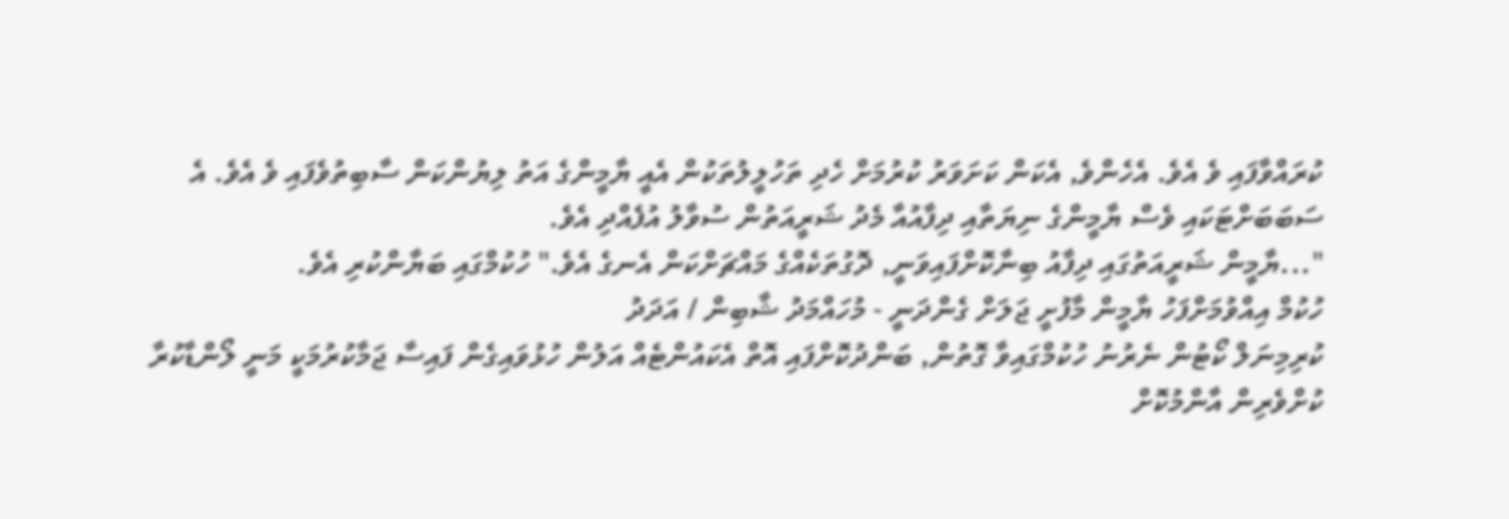ކުރައްވާފައި ވެ އެވެ. އެހެންވެ, އެކަން ކަށަވަރު ކުރުމަށް ހެދި ތަހުލީލުތަކުން އެއީ ޔާމީންގެ އަތު ލިޔުންކަން ސާބިތުވެފައި ވެ އެވެ. އެ ސަބަބަށްޓަކައި ވެސް ޔާމީންގެ ނިޔަތާއި ދިފާއުއާ މެދު ޝަރީއަތުން ސުވާލު އުފެއްދި އެވެ.
"...ޔާމީން ޝަރީއަތުގައި ދިފާއު ބިނާކޮށްފައިވަނީ, ދޮގުތަކެއްގެ މައްޗަށްކަން އެނގެ އެވެ." ހުކުމްގައި ބަޔާންކުރި އެވެ.
ހުކުމް އިއްވުމަށްފަހު ޔާމީން މާފުށީ ޖަލަށް ގެންދަނީ - މުހައްމަދު ޝާބިން / އަދަދު
ކުރިމިނަލް ކޯޓުން ނެރުނު ހުކުމްގައިވާ ގޮތުން, ބަންދުކޮށްފައި އޮތް އެކައުންޓެއް އަލުން ހުޅުވައިގެން ފައިސާ ޖަމާކުރުމަކީ މަނީ ލޯންޑާކުރާ ކުށްވެރިން އާންމުކޮށް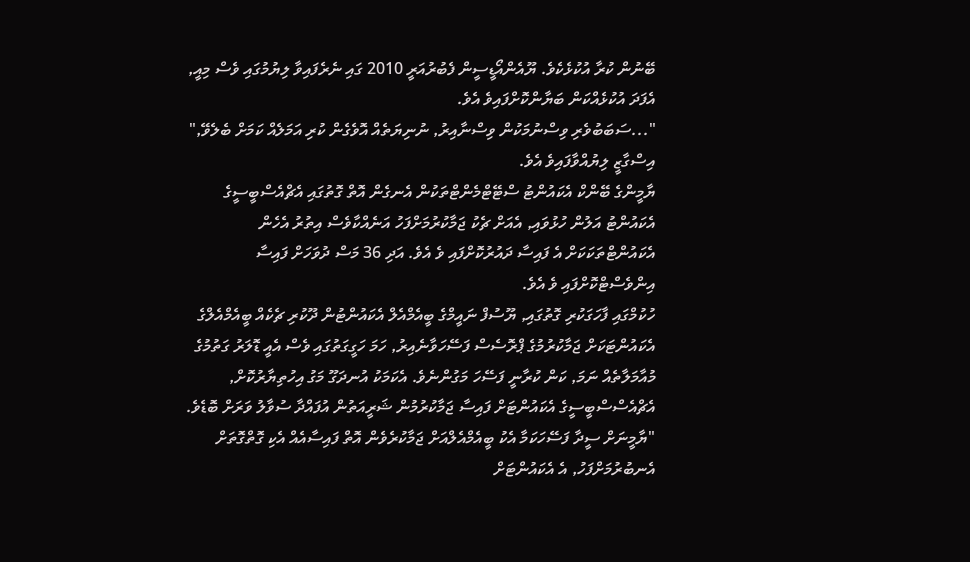ބޭނުން ކުރާ އުކުޅެކެވެ. ޔޫއެންއޯޑީސީން ފެބުރުއަރީ 2010 ގައި ނެރެފައިވާ ލިޔުމުގައި ވެސް މިއީ, އެފަދަ އުކުޅެއްކަން ބަޔާންކޮށްފައިވެ އެވެ.
"...ސަބަބުވެރި ވިސްނުމަކުން ވިސްނާއިރު, ނުނިޔަތެއް އޮވެގެން ކުރި އަމަލެއް ކަމަށް ބެލެވޭ," އިސްގާޒީ ލިޔުއްވާފައިވެ އެވެ.
ޔާމީންގެ ބޭންކް އެކައުންޓު ސްޓޭޓްމެންޓްތަކުން އެނގެން އޮތް ގޮތުގައި އެޗްއެސްބީސީގެ އެކައުންޓު އަލުން ހުޅުވައި, އެއަށް ޗެކު ޖަމާކުރުމަށްފަހު އަނެއްކާވެސް އިތުރު އެހެން އެކައުންޓްތަކަކަށް އެ ފައިސާ ދައުރުކޮށްފައި ވެ އެވެ. އަދި 36 މަސް ދުވަހަށް ފައިސާ އިންވެސްޓްކޮށްފައި ވެ އެވެ.
ހުކުމްގައި ފާހަގަކުރި ގޮތުގައި, ޔޫސުފް ނައީމްގެ ބީއެމްއެލް އެކައުންޓުން ދޫކުރި ޗެކެއް ބީއެމްއެލްގެ އެކައުންޓަކަށް ޖަމާކުރުމުގެ ޕްރޮސެސް ފަސޭހަވާނެއިރު, ހަމަ ހަގީގަތުގައި ވެސް އެއީ ޑޮލަރު ގަތުމުގެ މުއާމަލާތެއް ނަމަ, ކަން ކުރާނީ ފަސޭހަ މަގުންނެވެ. އެކަމަކު އުނދަގޫ މަގު އިހުތިޔާރުކޮށް, އެޗްއެސްސްބީސީގެ އެކައުންޓަށް ފައިސާ ޖަމާކުރުމުން ޝަރީއަތުން އުފައްދާ ސުވާލު ވަރަށް ބޮޑެވެ.
"ޔާމީނަށް ސީދާ ފަސޭހަކަމާ އެކު ބީއެމްއެލްއަށް ޖަމާކުރެވެން އޮތް ފައިސާއެއް އެކި ގޮތްގޮތަށް އެނބުރުމަށްފަހު, އެ އެކައުންޓަށް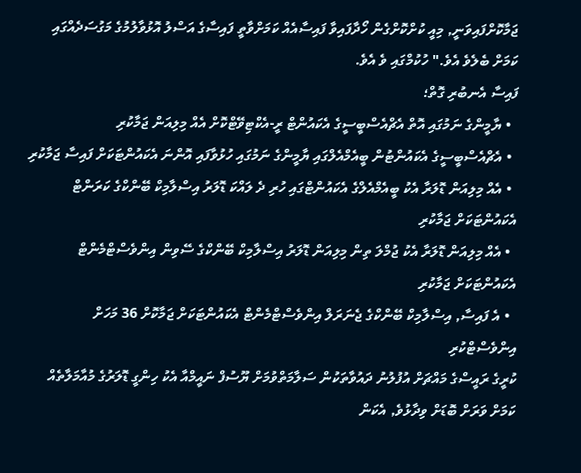ޖަމާކޮށްފައިވަނީ, މިއީ ކުށްކޮށްގެން ހޯދާފައިވާ ފައިސާއެއް ކަމަށްވާތީ ފައިސާގެ އަސްލު އޮޅުވާލުމުގެ މަގުސަދެއްގައި ކަމަށް ބެލެވެ އެވެ." ހުކުމްގައި ވެ އެވެ.
ފައިސާ އެނބުރި ގޮތް؛
  • ޔާމީންގެ ނަމުގައި އޮތް އެޗްއެސްބީސީގެ އެކައުންޓް ރީ-އެކްޓިވޭޓްކޮށް އެއް މިލިއަން ޖަމާކުރި
  • އެޗްއެސްބީސީގެ އެކައުންޓުން ބީއެމްއެލްގައި ޔާމީންގެ ނަމުގައި ހުޅުވާފައި އޮންނަ އެކައުންޓަކަށް ފައިސާ ޖަމާކުރި
  • އެއް މިލިއަން ޑޮލަރާ އެކު ބީއެމްއެލްގެ އެކައުންޓްގައި ހުރި ދެ ލައްކަ ޑޮލަރު އިސްލާމިކް ބޭންކްގެ ކަރަންޓް އެކައުންޓަކަށް ޖަމާކުރި
  • އެއް މިލިއަން ޑޮލަރާ އެކު ޖުމްލަ ތިން މިލިއަން ޑޮލަރު އިސްލާމިކް ބޭންކްގެ ސޭވިން އިންވެސްޓްމެންޓް އެކައުންޓަކަށް ޖަމާކުރި
  • އެ ފައިސާ, އިސްލާމިކް ބޭންކްގެ ޖެނަރަލް އިންވެސްޓްމެންޓް އެކައުންޓަކަށް ޖަމާކޮށް 36 މަހަށް އިންވެސްޓްކުރި
ކުރީގެ ރައީސްގެ މައްޗަށް އުފުލުނު ދައުވާތަކުން ސަލާމަތްވުމަށް ޔޫސުފް ނައީމްއާ އެކު ހިންގީ ޑޮލަރުގެ މުއާމަލާތެއް ކަމަށް ވަރަށް ބޮޑަށް ވިދާޅުވެ, އެކަން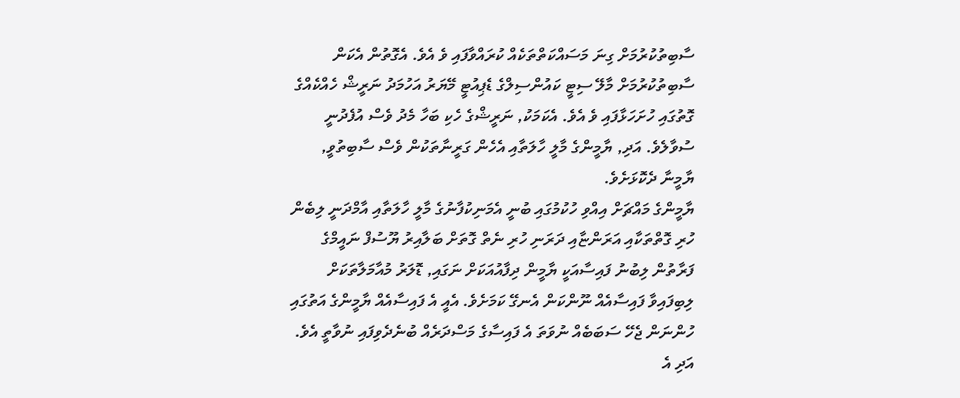ސާބިތުކުރުމަށް ގިނަ މަސައްކަތްތަކެއް ކުރައްވާފައި ވެ އެވެ. އެގޮތުން އެކަން ސާބިތުކުރުމަށް މާލޭ ސިޓީ ކައުންސިލްގެ ޑެޕިއުޓީ މޭޔަރު އަހުމަދު ނަރީޝް ހެއްކެއްގެ ގޮތުގައި ހުށަހަޅާފައި ވެ އެވެ. އެކަމަކު, ނަރީޝްގެ ހެކި ބަހާ މެދު ވެސް އުފެދުނީ ސުވާލެވެ. އަދި, ޔާމީންގެ މާލީ ހާލަތާއި އެހެން ގަރީނާތަކުން ވެސް ސާބިތުވީ, ޔާމީނާ ދެކޮޅަށެވެ.
ޔާމީންގެ މައްޗަށް އިއްވި ހުކުމުގައި ބުނީ އެމަނިކުފާނުގެ މާލީ ހާލަތާއި އާމްދަނީ ލިބެން ހުރި ގޮތްތަކާއި އަރަންޏާއި ދަރަނި ހުރި ނެތް ގޮތަށް ބަލާއިރު ޔޫސުފް ނައީމްގެ ފަރާތުން ލިބުނު ފައިސާއަކީ ޔާމީން ދިފާއުއަކަށް ނަގައި, ޑޮލަރު މުއާމަލާތަކަށް ލިބިފައިވާ ފައިސާއެއް ނޫންކަން އެނގޭ ކަމަށެވެ. އެއީ އެ ފައިސާއެއް ޔާމީންގެ އަތުގައި ހުންނަން ޖެހޭ ސަބަބެއް ނުވަތަ އެ ފައިސާގެ މަސްދަރެއް ބުނެދެވިފައި ނުވާތީ އެވެ. އަދި އެ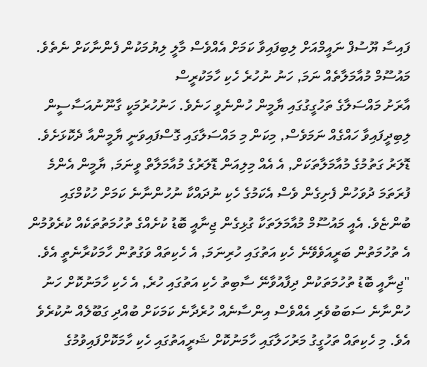ފައިސާ ޔޫސުފް ނައީމްއަށް ލިބިފައިވާ ކަމަށް އެއްވެސް މާލީ ލިޔުމަކުން ފެންނާކަށް ނެތެވެ.
މައުސޫމް މުއާމަލާތެއް ނަމަ, ހަނު ނުހުރެ ހެކި ހާމަކުރީސް
އާރަށު މައްސަލާގެ ތަހުގީގުގައި ޔާމީން ހުންނެވީ ހަނެވެ. ހަނުހުރުމަކީ ގާނޫނުއަސާސީން ލިބިދީފައިވާ ހައްގެއް ނަމަވެސް, މިކަން މި މައްސަލާގައި ގޮސްފައިވަނީ ޔާމީންއާ ދެކޮޅަށެވެ.
ޑޮލަރު ގަތުމުގެ މުއާމަލާތަކަށް, އެ އެއް މިލިއަން ޑޮލަރުގެ މުއާމަލާތް ވީނަމަ, ޔާމީން އެންމެ ފުރަތަމަ ދުވަހުން ފެށިގެން ވެސް އެކަމުގެ ހެކި ނުދައްކާ ނުހުންނާނެ ކަމަށް ހުކުމްގައި ބުންޏެވެ. އެއީ މައުސޫމް މުއާމަލަތަކާ ގުޅިގެން ޖިނާއީ ބޮޑު ކުށެއްގެ ތުހުމަތުތަކެއް ކުރެވުމުން އެ ތުހުމަތުން ބަރީއަވެވޭނެ ހެކި އަތުގައި ހުރިނަމަ, އެ ހެކިތައް ވަގުތުން ހާމަކުރާނެތީ އެވެ.
"ޖިނާއީ ބޮޑު ތުހުމަތަކުން ދިފާއުވާނޭ ސާބިތު ހެކި އަތުގައި ހުރެ, އެ ހެކި ހާމަނުކޮށް ހަނު ހުންނާނެ ސަބަބުވެރި އެއްވެސް އިންސާނެއް ހުރެދާނެ ކަމަކަށް ބުއްދި ގަބޫލެއް ނުކުރެވެ އެވެ. މި ހެކިތައް ތަހުގީގު މަރުހަލާގައި ހާމަނުކޮށް ޝަރީއަތުގައި ހެކި ހާމަކޮށްފައިވުމުގެ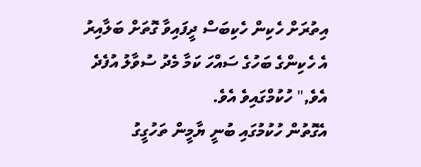އިތުރަށް ހެކިން ހެކިބަސް ދީފައިވާ ގޮތަށް ބަލާއިރު އެ ހެކިންގެ ބަހުގެ ސައްހަ ކަމާ މެދު ސުވާލު އުފެދެ އެވެ," ހުކުމްގައިވެ އެވެ.
އެގޮތުން ހުކުމުގައި ބުނީ ޔާމީން ތަހުގީގު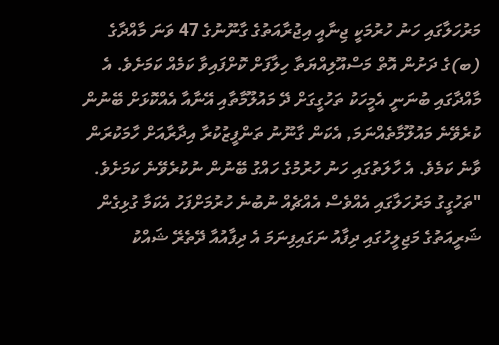މަރުހަލާގައި ހަނު ހުރުމަކީ ޖިނާއީ އިޖުރާއަތުގެ ގާނޫނުގެ 47 ވަނަ މާއްދާގެ (ބ)ގެ ދަށުން އޮތް މަސްއޫލިއްޔަތާ ހިލާފަށް ކޮށްފައިވާ ކަމެއް ކަމަށެވެ. އެ މާއްދާގައި ބުނަނީ އެމީހަކު ތަހުގީގަށް ދޭ މައުލޫމާތާއި އޭނާއާ އެއްކޮޅަށް ބޭނުން ކުރެވޭނެ މައުލޫމާތެއްނަމަ, އެކަން ގާނޫނު ތަންފީޒުކުރާ އިދާރާއަށް ހާމަކުރަން ވާނެ ކަމެވެ. އެ ހާލަތުގައި ހަނު ހުރުމުގެ ހައްގު ބޭނުން ނުކުރެވޭނެ ކަމަށެވެ.
"ތަހުގީގު މަރުހަލާގައި އެއްވެސް އެއްޗެއް ނުބުނެ ހުރުމަށްފަހު އެކަމާ ގުޅިގެން ޝަރީއަތުގެ މަޖިލީހުގައި ދިފާއު ނަގައިފިނަމަ އެ ދިފާއުއާ ދޭތެރޭ ޝައްކު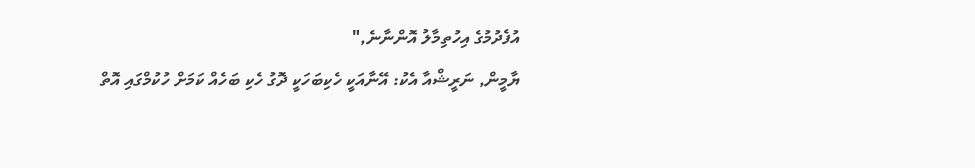އުފެދުމުގެ އިހުތިމާލު އޮންނާނެ,"
ޔާމީން, ނަރީޝްއާ އެކު: އޭނާއަކީ ހެކިބަހަކީ ދޮގު ހެކި ބަހެއް ކަމަށް ހުކުމްގައި އޮތް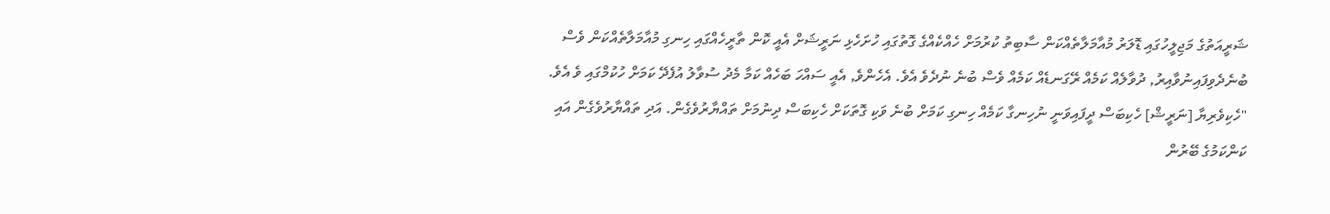ޝަރީއަތުގެ މަޖިލީހުގައި ޑޮލަރު މުއާމަލާތެއްކަން ސާބިތު ކުރުމަށް ހެއްކެއްގެ ގޮތުގައި ހުށަހެޅި ނަރީޝަށް އެއީ ކޮން ތާރީހެއްގައި ހިނގި މުއާމަލާތެއްކަން ވެސް ބުނެދެވިފައިނުވާއިރު, ދުވާލެއް ކަމެއް ރޭގަނޑެއް ކަމެއް ވެސް ބުނެ ނުދެވެ އެވެ. އެހެންވެ, އެއީ ސައްހަ ބަހެއް ކަމާ މެދު ސުވާލު އުފެދޭ ކަމަށް ހުކުމްގައި ވެ އެވެ.
"ހެކިވެރިޔާ [ނަރީޝް] ހެކިބަސް ދީފައިވަނީ ނުހިނގާ ކަމެއް ހިނގި ކަމަށް ބުނެ ވަކި ގޮތަކަށް ހެކިބަސް ދިނުމަށް ތައްޔާރުވެގެން. އަދި ތައްޔާރުވެގެން އައި ކަންކަމުގެ ބޭރުން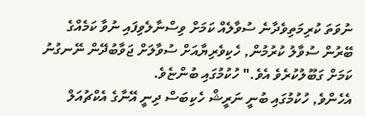ނުވަތަ ކުރިމަތިވެދާނެ ސުވާލެއް ކަމަށް ވިސްނާލެވިފައި ނުވާ ކަމެއްގެ ބޭރުން ސުވާލު ކުރުމުން, ހެކިވެރިޔާއަށް ސުވާލަށް ޖަވާބުދޭން ނޭނގުނު ކަމަށް ގަބޫލުކުރެވެ އެވެ." ހުކުމުގައި ބުންޏެވެ.
އެހެންވެ, ހުކުމުގައި ބުނީ ނަރީޝް ހެކިބަސް ދިނީ އޭނާގެ އެކްޗުއަލް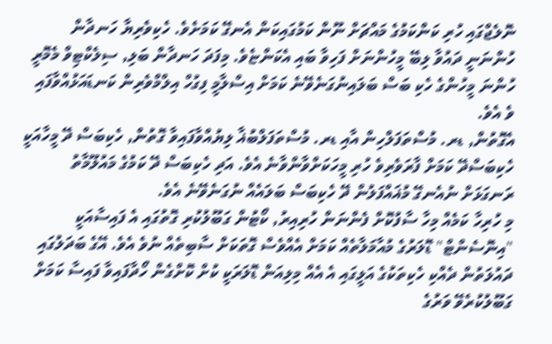ނޮލެޖްގައި ހުރި ކަންކަމުގެ މައްޗަށް ނޫން ކަމުގައިކަން އެނގޭ ކަމަށެވެ. ހެކިވެރިޔާ ހަނދާން ހުންނަނީ ދައުވާ ލިބޭ މީހުންނަށް ފަހިވާ ބައި އެކަންޏެވެ. މިފަދަ ހަނދާން ބަލި, ސިލެކްޓިވް މެމޮރީ ހުންނަ މީހުންގެ ހެކި ބަސް ބަލައިނުގަނެވޭނެ ކަމަށް އިސްލާމީ ފިގުހް އިލްމްވެރިން ކަނޑައަޅުއްވާފައި ވެ އެވެ.
އެގޮތުން, ޑރ. މުސްތަފަލްހިން އާއި ޑރ. މުސްތަފަލްބުޣާ ލިޔުއްވާފައިވާ ގޮތުން, ހެކިބަސް ދޭ މީހާއަކީ ހެކިބަސްދޭ ކަމަށް ފާރަވެރިވެ ހުރި މީހަކަށްވާންވާނެ އެވެ. އަދި ހެކިބަސް ދޭ ކަމުގެ މައުލޫމާތު ރަނގަޅަށް ނުއެނގޭ މުޣައްފަލުން ދޭ ހެކިބަސް ބަލައެއް ނުގަނެވޭނެ އެވެ.
މި ހުރިހާ ކަމެއް މިހާ ސާފުކޮށް ފެންނަން ހުރިއިރު, ކޯޓުން ގަބޫލުކުރި ގޮތުގައި އެ ފައިސާއަކީ "އިނޮސެންޓް" ޑޮލަރުގެ މުއާމަލާތެއް ކަމަށް އެއްވެސް ގޮތަކަށް ސާބިތެއް ނުވެ އެވެ. އޭގެ ބަދަލުގައި ދައުލަތުން ދެއްކި ހެކިތަކުގެ އަލީގައި އެ އެއް މިލިއަން ޑޮލަރަކީ ކުށް ކޮށްގެން ހޯދާފައިވާ ފައިސާ ކަމަށް ގަބޫލުކުރެވޭ ވަރުގެ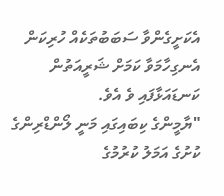އެކަށީގެންވާ ސަބަބުތަކެއް ހުރިކަން އެނގިހާމަވާ ކަމަށް ޝަރީއަތުން ކަނޑައަޅާފައި ވެ އެވެ.
"ޔާމީންގެ ކިބައިގައި މަނީ ލޯންޑްރިންގެ ކުށުގެ އަމަލު ކުރުމުގެ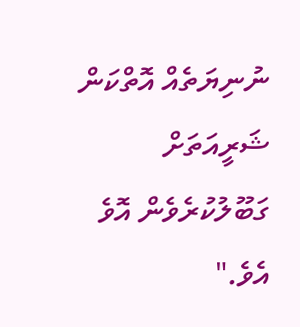ނުނިޔަތެއް އޮތްކަން ޝަރީއަތަށް ގަބޫލުކުރެވެން އޮވެ އެވެ."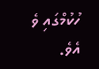ހުކުމްގައި ވެ އެވެ.